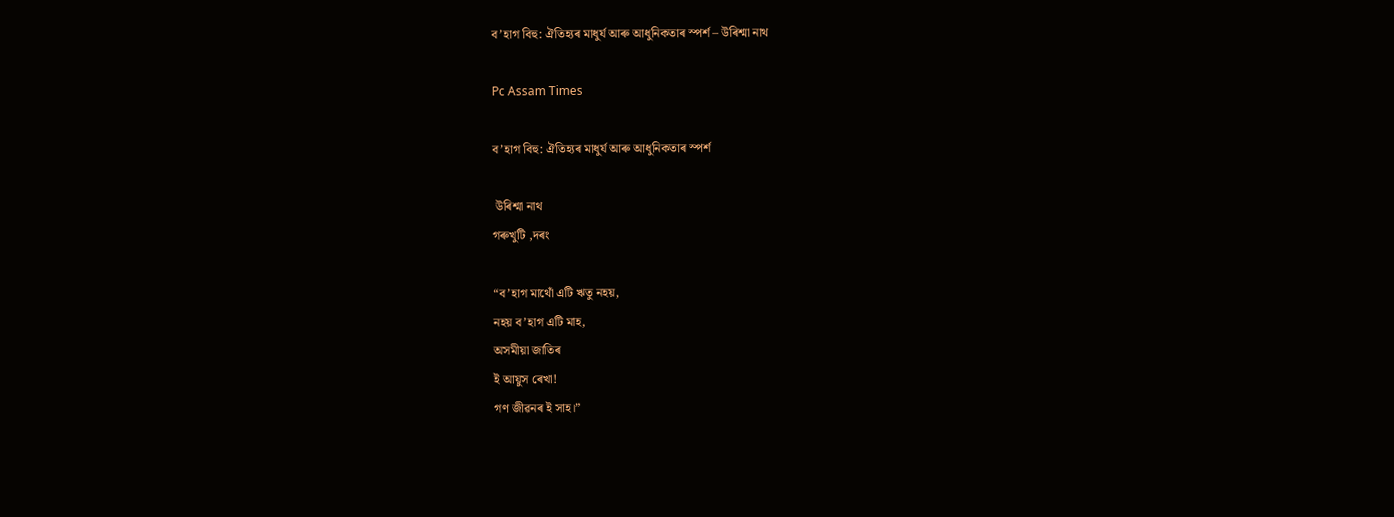ব’হাগ বিহু: ঐতিহ্যৰ মাধুৰ্য আৰু আধুনিকতাৰ স্পৰ্শ – উৰিশ্মা নাথ

Pc Assam Times

ব’হাগ বিহু: ঐতিহ্যৰ মাধুৰ্য আৰু আধুনিকতাৰ স্পৰ্শ

 উৰিশ্মা নাথ
গৰুখুটি ,দৰং

“ব’হাগ মাথোঁ এটি ঋতু নহয়,
নহয় ব’হাগ এটি মাহ,
অসমীয়া জাতিৰ
ই আয়ুস ৰেখা!
গণ জীৱনৰ ই সাহ।”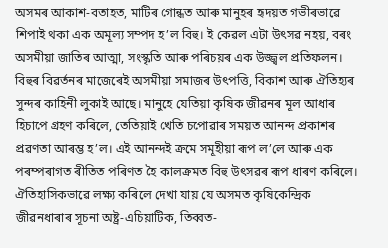অসমৰ আকাশ-বতাহত, মাটিৰ গোন্ধত আৰু মানুহৰ হৃদয়ত গভীৰভাৱে শিপাই থকা এক অমূল্য সম্পদ হ’ল বিহু। ই কেৱল এটা উৎসৱ নহয়, বৰং অসমীয়া জাতিৰ আত্মা, সংস্কৃতি আৰু পৰিচয়ৰ এক উজ্জ্বল প্ৰতিফলন। বিহুৰ বিৱৰ্তনৰ মাজেৰেই অসমীয়া সমাজৰ উৎপত্তি, বিকাশ আৰু ঐতিহ্যৰ সুন্দৰ কাহিনী লুকাই আছে। মানুহে যেতিয়া কৃষিক জীৱনৰ মূল আধাৰ হিচাপে গ্ৰহণ কৰিলে, তেতিয়াই খেতি চপোৱাৰ সময়ত আনন্দ প্ৰকাশৰ প্ৰৱণতা আৰম্ভ হ’ল। এই আনন্দই ক্ৰমে সমূহীয়া ৰূপ ল’লে আৰু এক পৰম্পৰাগত ৰীতিত পৰিণত হৈ কালক্ৰমত বিহু উৎসৱৰ ৰূপ ধাৰণ কৰিলে। ঐতিহাসিকভাৱে লক্ষ্য কৰিলে দেখা যায় যে অসমত কৃষিকেন্দ্ৰিক জীৱনধাৰাৰ সূচনা অষ্ট্ৰ-এচিয়াটিক, তিব্বত-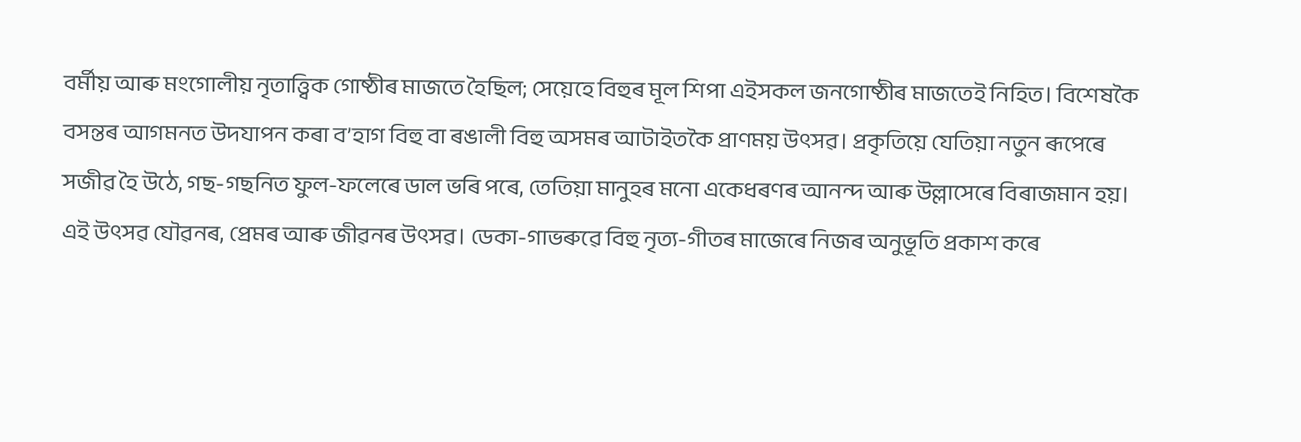বৰ্মীয় আৰু মংগোলীয় নৃতাত্ত্বিক গোষ্ঠীৰ মাজতে হৈছিল; সেয়েহে বিহুৰ মূল শিপা এইসকল জনগোষ্ঠীৰ মাজতেই নিহিত। বিশেষকৈ বসন্তৰ আগমনত উদযাপন কৰা ব’হাগ বিহু বা ৰঙালী বিহু অসমৰ আটাইতকৈ প্ৰাণময় উৎসৱ। প্ৰকৃতিয়ে যেতিয়া নতুন ৰূপেৰে সজীৱ হৈ উঠে, গছ-গছনিত ফুল-ফলেৰে ডাল ভৰি পৰে, তেতিয়া মানুহৰ মনো একেধৰণৰ আনন্দ আৰু উল্লাসেৰে বিৰাজমান হয়। এই উৎসৱ যৌৱনৰ, প্ৰেমৰ আৰু জীৱনৰ উৎসৱ। ডেকা-গাভৰুৱে বিহু নৃত্য-গীতৰ মাজেৰে নিজৰ অনুভূতি প্ৰকাশ কৰে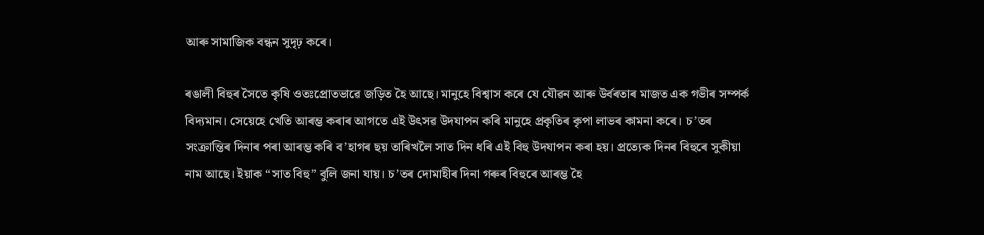আৰু সামাজিক বন্ধন সুদৃঢ় কৰে।

ৰঙালী বিহুৰ সৈতে কৃষি ওতঃপ্ৰোতভাৱে জড়িত হৈ আছে। মানুহে বিশ্বাস কৰে যে যৌৱন আৰু উৰ্বৰতাৰ মাজত এক গভীৰ সম্পৰ্ক বিদ্যমান। সেয়েহে খেতি আৰম্ভ কৰাৰ আগতে এই উৎসৱ উদযাপন কৰি মানুহে প্ৰকৃতিৰ কৃপা লাভৰ কামনা কৰে। চ’তৰ সংক্ৰান্তিৰ দিনাৰ পৰা আৰম্ভ কৰি ব’হাগৰ ছয় তাৰিখলৈ সাত দিন ধৰি এই বিহু উদযাপন কৰা হয়। প্ৰত্যেক দিনৰ বিহুৰে সুকীয়া নাম আছে। ইয়াক “সাত বিহু” বুলি জনা যায়। চ’তৰ দোমাহীৰ দিনা গৰুৰ বিহুৰে আৰম্ভ হৈ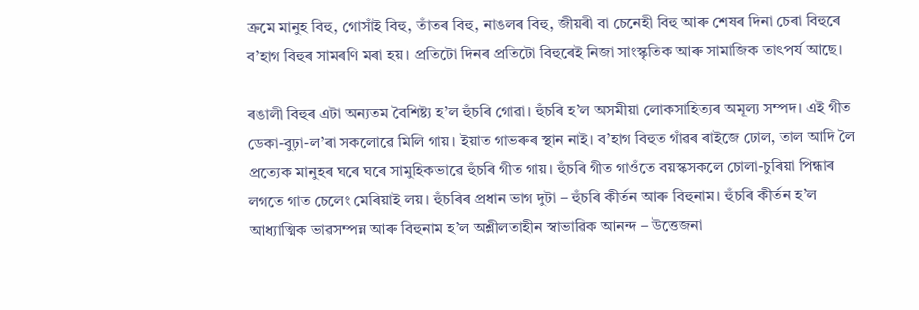ক্ৰমে মানুহ বিহু, গোসাঁই বিহু, তাঁতৰ বিহু, নাঙলৰ বিহু, জীয়ৰী বা চেনেহী বিহু আৰু শেষৰ দিনা চেৰা বিহুৰে ব’হাগ বিহুৰ সামৰণি মৰা হয়। প্ৰতিটো দিনৰ প্ৰতিটো বিহুৰেই নিজা সাংস্কৃতিক আৰু সামাজিক তাৎপৰ্য আছে।

ৰঙালী বিহুৰ এটা অন্যতম বৈশিষ্ট্য হ’ল হুঁচৰি গোৱা। হুঁচৰি হ’ল অসমীয়া লোকসাহিত্যৰ অমূল্য সম্পদ। এই গীত ডেকা-বুঢ়া-ল’ৰা সকলোৱে মিলি গায়। ইয়াত গাভৰুৰ স্থান নাই। ব’হাগ বিহুত গাঁৱৰ ৰাইজে ঢোল, তাল আদি লৈ প্ৰত্যেক মানুহৰ ঘৰে ঘৰে সামুহিকভাৱে হুঁচৰি গীত গায়। হুঁচৰি গীত গাওঁতে বয়স্কসকলে চোলা-চুৰিয়া পিন্ধাৰ লগতে গাত চেলেং মেৰিয়াই লয়। হুঁচৰিৰ প্ৰধান ভাগ দুটা – হুঁচৰি কীৰ্তন আৰু বিহুনাম। হুঁচৰি কীৰ্তন হ’ল আধ্যাত্মিক ভাৱসম্পন্ন আৰু বিহুনাম হ’ল অশ্লীলতাহীন স্বাভাৱিক আনন্দ – উত্তেজনা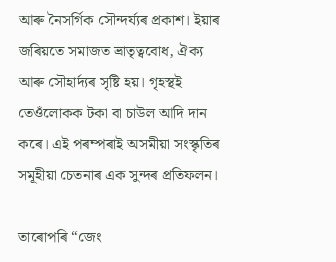আৰু নৈসৰ্গিক সৌন্দৰ্য্যৰ প্ৰকাশ। ইয়াৰ জৰিয়তে সমাজত ভ্ৰাতৃত্ববোধ, ঐক্য আৰু সৌহাৰ্দ্যৰ সৃষ্টি হয়। গৃহস্থই তেওঁলোকক টকা বা চাউল আদি দান কৰে। এই পৰম্পৰাই অসমীয়া সংস্কৃতিৰ সমূহীয়া চেতনাৰ এক সুন্দৰ প্ৰতিফলন।

তাৰোপৰি “জেং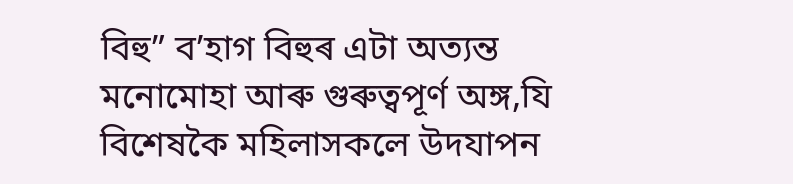বিহু” ব’হাগ বিহুৰ এটা অত্যন্ত মনোমোহা আৰু গুৰুত্বপূর্ণ অঙ্গ,যি বিশেষকৈ মহিলাসকলে উদযাপন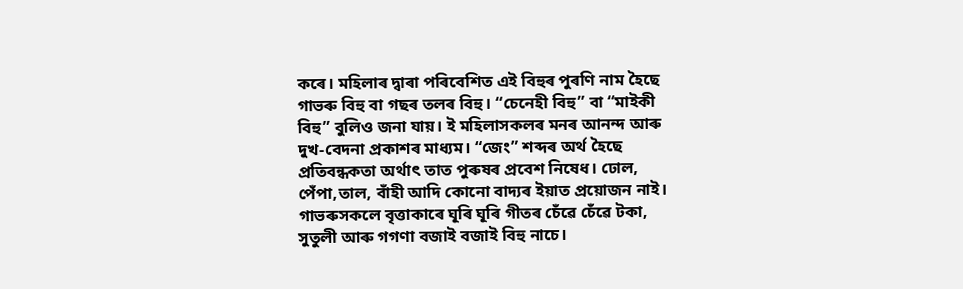কৰে। মহিলাৰ দ্বাৰা পৰিবেশিত এই বিহুৰ পুৰণি নাম হৈছে গাভৰু বিহু বা গছৰ তলৰ বিহু। “চেনেহী বিহু” বা “মাইকী বিহু” বুলিও জনা যায়। ই মহিলাসকলৰ মনৰ আনন্দ আৰু দুখ-বেদনা প্ৰকাশৰ মাধ্যম। “জেং” শব্দৰ অৰ্থ হৈছে প্ৰতিবন্ধকতা অৰ্থাৎ তাত পুৰুষৰ প্ৰবেশ নিষেধ। ঢোল, পেঁপা,তাল, বাঁহী আদি কোনো বাদ্যৰ ইয়াত প্ৰয়োজন নাই। গাভৰুসকলে বৃত্তাকাৰে ঘূৰি ঘূৰি গীতৰ চেঁৱে চেঁৱে টকা, সুতুলী আৰু গগণা বজাই বজাই বিহু নাচে।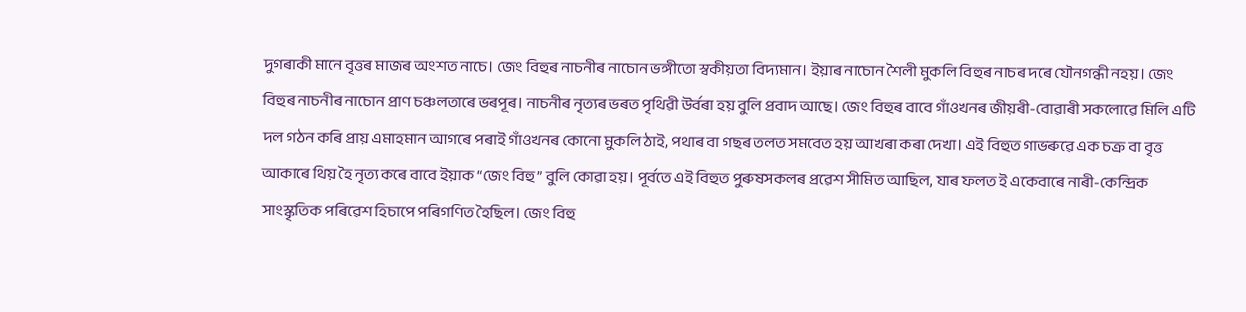দুগৰাকী মানে বৃত্তৰ মাজৰ অংশত নাচে। জেং বিহুৰ নাচনীৰ নাচোন ভঙ্গীতো স্বকীয়তা বিদ্যমান। ইয়াৰ নাচোন শৈলী মুকলি বিহুৰ নাচৰ দৰে যৌনগন্ধী নহয়। জেং বিহুৰ নাচনীৰ নাচোন প্ৰাণ চঞ্চলতাৰে ভৰপূৰ। নাচনীৰ নৃত্যৰ ভৰত পৃথিৱী উৰ্বৰা হয় বুলি প্ৰবাদ আছে। জেং বিহুৰ বাবে গাঁওখনৰ জীয়ৰী-বোৱাৰী সকলোৱে মিলি এটি দল গঠন কৰি প্ৰায় এমাহমান আগৰে পৰাই গাঁওখনৰ কোনো মুকলি ঠাই, পথাৰ বা গছৰ তলত সমবেত হয় আখৰা কৰা দেখা। এই বিহুত গাভৰুৱে এক চক্ৰ বা বৃত্ত আকাৰে থিয় হৈ নৃত্য কৰে বাবে ইয়াক “জেং বিহু” বুলি কোৱা হয়। পূৰ্বতে এই বিহুত পুৰুষসকলৰ প্ৰৱেশ সীমিত আছিল, যাৰ ফলত ই একেবাৰে নাৰী-কেন্দ্ৰিক সাংস্কৃতিক পৰিৱেশ হিচাপে পৰিগণিত হৈছিল। জেং বিহু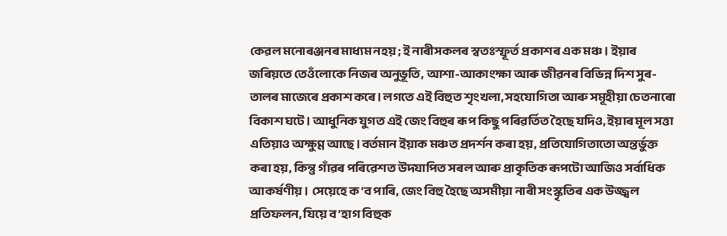কেৱল মনোৰঞ্জনৰ মাধ্যম নহয়; ই নাৰীসকলৰ স্বতঃস্ফূৰ্ত প্ৰকাশৰ এক মঞ্চ। ইয়াৰ জৰিয়তে তেওঁলোকে নিজৰ অনুভূতি, আশা-আকাংক্ষা আৰু জীৱনৰ বিভিন্ন দিশ সুৰ-তালৰ মাজেৰে প্ৰকাশ কৰে। লগতে এই বিহুত শৃংখলা, সহযোগিতা আৰু সমূহীয়া চেতনাৰো বিকাশ ঘটে। আধুনিক যুগত এই জেং বিহুৰ ৰূপ কিছু পৰিৱৰ্তিত হৈছে যদিও, ইয়াৰ মূল সত্তা এতিয়াও অক্ষুণ্ণ আছে।বৰ্তমান ইয়াক মঞ্চত প্ৰদৰ্শন কৰা হয়, প্ৰতিযোগিতাতো অন্তৰ্ভুক্ত কৰা হয়, কিন্তু গাঁৱৰ পৰিৱেশত উদযাপিত সৰল আৰু প্ৰাকৃতিক ৰূপটো আজিও সৰ্বাধিক আকৰ্ষণীয়। সেয়েহে ক’ব পাৰি, জেং বিহু হৈছে অসমীয়া নাৰী সংস্কৃতিৰ এক উজ্জ্বল প্ৰতিফলন, যিয়ে ব’হাগ বিহুক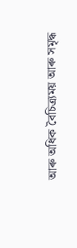আৰু অধিক বৈচিত্ৰ্যময় আৰু সমৃদ্ধ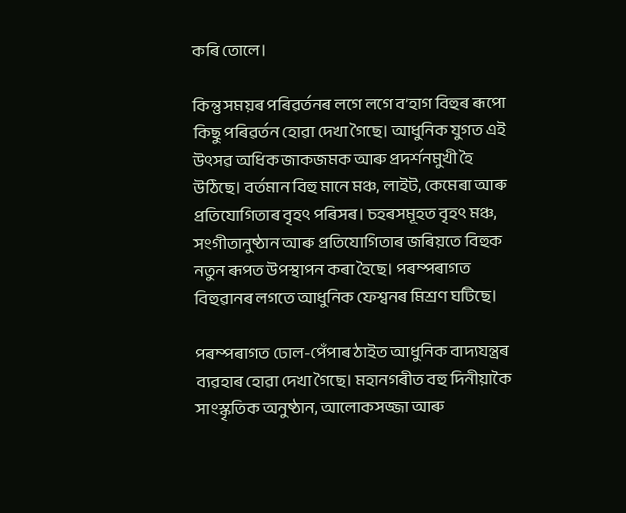কৰি তোলে।

কিন্তু সময়ৰ পৰিৱৰ্তনৰ লগে লগে ব’হাগ বিহুৰ ৰূপো কিছু পৰিৱৰ্তন হোৱা দেখা গৈছে। আধুনিক যুগত এই উৎসৱ অধিক জাকজমক আৰু প্ৰদৰ্শনমুখী হৈ উঠিছে। বৰ্তমান বিহু মানে মঞ্চ, লাইট, কেমেৰা আৰু প্ৰতিযোগিতাৰ বৃহৎ পৰিসৰ। চহৰসমূহত বৃহৎ মঞ্চ, সংগীতানুষ্ঠান আৰু প্ৰতিযোগিতাৰ জৰিয়তে বিহুক নতুন ৰূপত উপস্থাপন কৰা হৈছে। পৰম্পৰাগত বিহুৱানৰ লগতে আধুনিক ফেশ্বনৰ মিশ্ৰণ ঘটিছে।

পৰম্পৰাগত ঢোল-পেঁপাৰ ঠাইত আধুনিক বাদ্যযন্ত্ৰৰ ব্যৱহাৰ হোৱা দেখা গৈছে। মহানগৰীত বহু দিনীয়াকৈ সাংস্কৃতিক অনুষ্ঠান, আলোকসজ্জা আৰু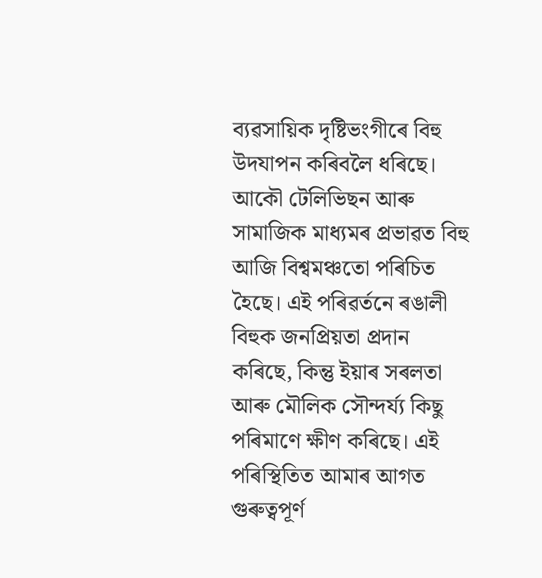ব্যৱসায়িক দৃষ্টিভংগীৰে বিহু উদযাপন কৰিবলৈ ধৰিছে। আকৌ টেলিভিছন আৰু সামাজিক মাধ্যমৰ প্ৰভাৱত বিহু আজি বিশ্বমঞ্চতো পৰিচিত হৈছে। এই পৰিৱৰ্তনে ৰঙালী বিহুক জনপ্ৰিয়তা প্ৰদান কৰিছে, কিন্তু ইয়াৰ সৰলতা আৰু মৌলিক সৌন্দৰ্য্য কিছু পৰিমাণে ক্ষীণ কৰিছে। এই পৰিস্থিতিত আমাৰ আগত গুৰুত্বপূৰ্ণ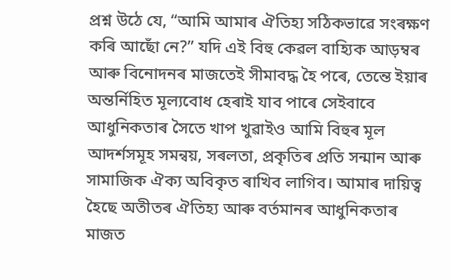প্ৰশ্ন উঠে যে, “আমি আমাৰ ঐতিহ্য সঠিকভাৱে সংৰক্ষণ কৰি আছোঁ নে?” যদি এই বিহু কেৱল বাহ্যিক আড়ম্বৰ আৰু বিনোদনৰ মাজতেই সীমাবদ্ধ হৈ পৰে, তেন্তে ইয়াৰ অন্তৰ্নিহিত মূল্যবোধ হেৰাই যাব পাৰে সেইবাবে আধুনিকতাৰ সৈতে খাপ খুৱাইও আমি বিহুৰ মূল আদৰ্শসমূহ সমন্বয়, সৰলতা, প্ৰকৃতিৰ প্ৰতি সন্মান আৰু সামাজিক ঐক্য অবিকৃত ৰাখিব লাগিব। আমাৰ দায়িত্ব হৈছে অতীতৰ ঐতিহ্য আৰু বৰ্তমানৰ আধুনিকতাৰ মাজত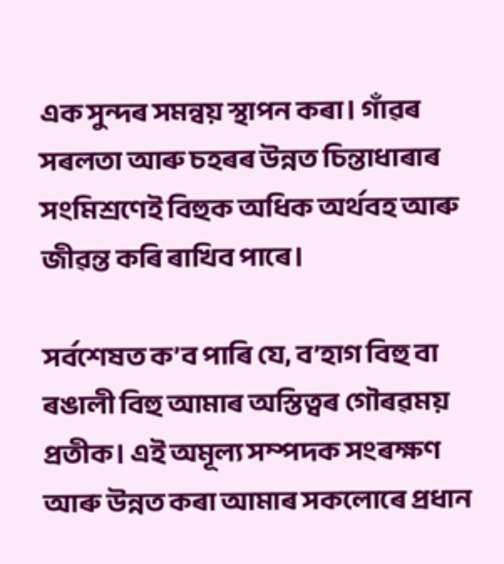এক সুন্দৰ সমন্বয় স্থাপন কৰা। গাঁৱৰ সৰলতা আৰু চহৰৰ উন্নত চিন্তাধাৰাৰ সংমিশ্ৰণেই বিহুক অধিক অৰ্থবহ আৰু জীৱন্ত কৰি ৰাখিব পাৰে।

সৰ্বশেষত ক’ব পাৰি যে, ব’হাগ বিহু বা ৰঙালী বিহু আমাৰ অস্তিত্বৰ গৌৰৱময় প্ৰতীক। এই অমূল্য সম্পদক সংৰক্ষণ আৰু উন্নত কৰা আমাৰ সকলোৰে প্ৰধান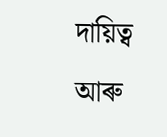দায়িত্ব আৰু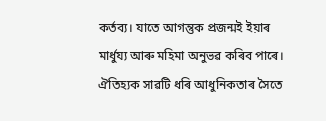কৰ্তব্য। যাতে আগন্তুক প্ৰজন্মই ইয়াৰ মাৰ্ধুয্য আৰু মহিমা অনুভৱ কৰিব পাৰে। ঐতিহ্যক সাৱটি ধৰি আধুনিকতাৰ সৈতে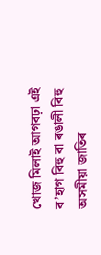খোজ মিলাই আগবঢ়া এই ব’হাগ বিহু বা ৰঙালী বিহু অসমীয়া জাতিৰ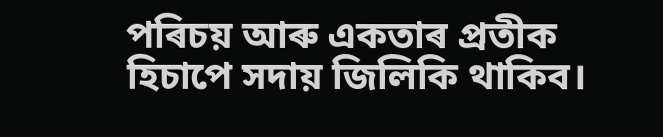পৰিচয় আৰু একতাৰ প্ৰতীক হিচাপে সদায় জিলিকি থাকিব।